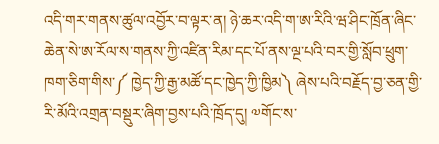འདི་གར་གནས་ཚུལ་འབྱོར་བ་ལྟར་ན། ཉེ་ཆར་འདི་ག་ཨ་རིའི་ཝ་ཤིང་ཁྲོན་ཞིང་ཆེན་སེ་ཨ་རོལ་ས་གནས་ཀྱི་འཛིན་རིམ་དང་པོ་ནས་ལྔ་པའི་བར་གྱི་སློབ་ཕྲུག་ཁག་ཅིག་གིས་༼ ཁྱེད་ཀྱི་རྒྱ་མཚོ་དང་ཁྱེད་ཀྱི་ཁྱིམ༽ ཞེས་པའི་བརྗོད་བྱ་ཅན་གྱི་རི་མོའི་འགྲན་བསྡུར་ཞིག་བྱས་པའི་ཁྲོད་དུ། ༧གོང་ས་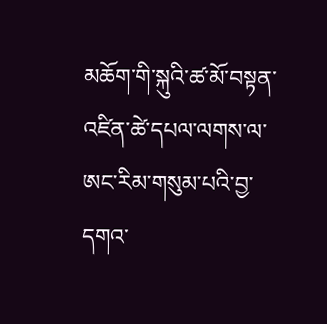མཆོག་གི་སྐུའི་ཚ་མོ་བསྟན་འཛིན་ཚེ་དཔལ་ལགས་ལ་ཨང་རིམ་གསུམ་པའི་བྱ་དགའ་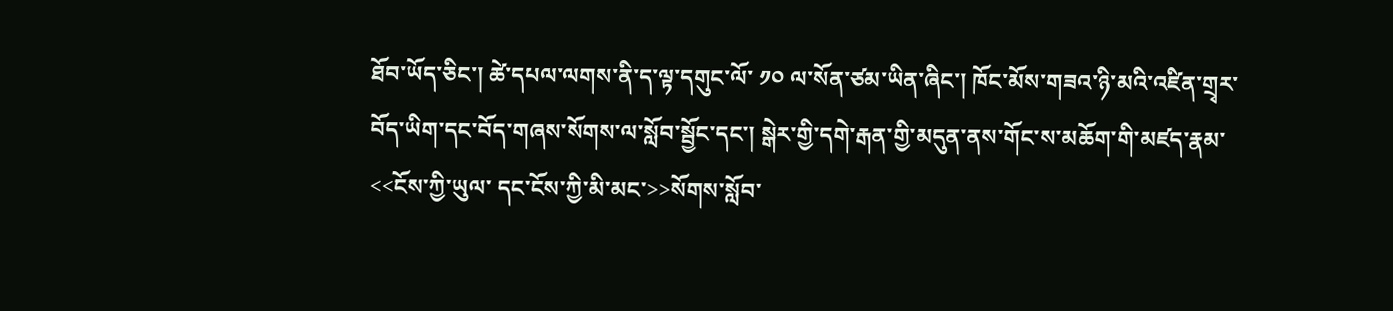ཐོབ་ཡོད་ཅིང་། ཚེ་དཔལ་ལགས་ནི་ད་ལྟ་དགུང་ལོ་ ༡༠ ལ་སོན་ཙམ་ཡིན་ཞིང་། ཁོང་མོས་གཟའ་ཉི་མའི་འཛིན་གྲྭར་བོད་ཡིག་དང་བོད་གཞས་སོགས་ལ་སློབ་སྦྱོང་དང་། སྒེར་གྱི་དགེ་རྒན་གྱི་མདུན་ནས་གོང་ས་མཆོག་གི་མཛད་རྣམ་<<ངོས་ཀྱི་ཡུལ་ དང་ངོས་ཀྱི་མི་མང་>>སོགས་སློབ་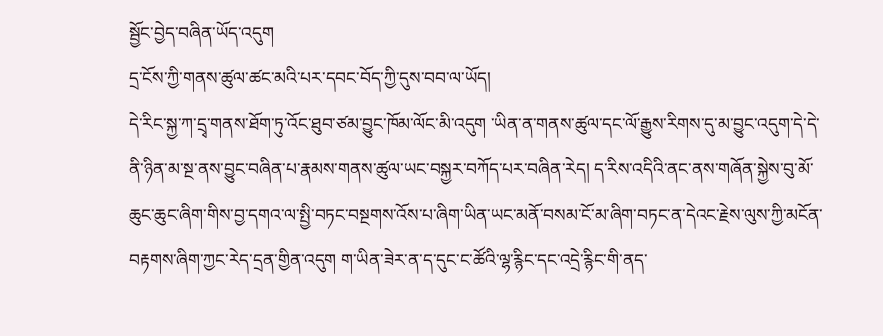སྦྱོང་བྱེད་བཞིན་ཡོད་འདུག
དྲ་ངོས་ཀྱི་གནས་ཚུལ་ཚང་མའི་པར་དབང་བོད་ཀྱི་དུས་བབ་ལ་ཡོད།
དེ་རིང་སྐྱ་ཀ་དྲྭ་གནས་ཐོག་ཏུ་འོང་ཐུབ་ཙམ་བྱུང་ཁོམ་ལོང་མི་འདུག ་ཡིན་ན་གནས་ཚུལ་དང་ལོ་རྒྱུས་རིགས་དུ་མ་བྱུང་འདུག་དེ་དེ་ནི་ཉིན་མ་སྔ་ནས་བྱུང་བཞིན་པ་རྣམས་གནས་ཚུལ་ཡང་བསྐྱར་བཀོད་པར་བཞིན་རེད། ད་རིས་འདིའི་ནང་ནས་གཞོན་སྐྱེས་བུ་མོ་ཆུང་ཆུང་ཞིག་གིས་བྱ་དགའ་ལ་སྤྱི་བཏང་བསྔགས་འོས་པ་ཞིག་ཡིན་ཡང་མནོ་བསམ་ངོ་མ་ཞིག་བཏང་ན་དེའང་རྗེས་ལུས་ཀྱི་མངོན་བརྟགས་ཞིག་ཀྱང་རེད་དྲན་གྱིན་འདུག ག་ཡིན་ཟེར་ན་ད་དུང་ང་ཚོའི་ལྷ་རྙིང་དང་འདྲེ་རྙིང་གི་ནད་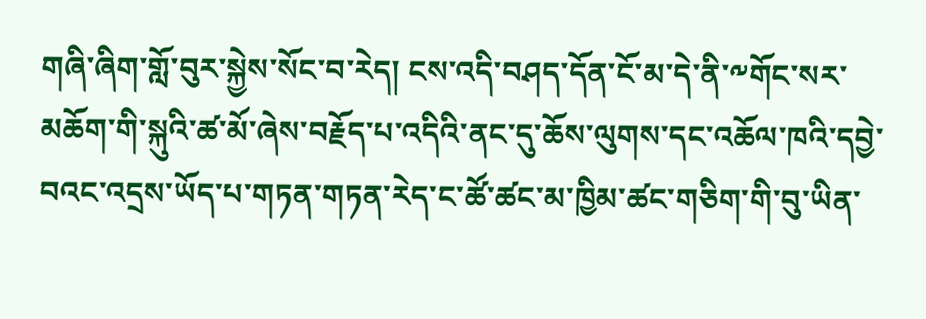གཞི་ཞིག་གློ་བུར་སྐྱེས་སོང་བ་རེད། ངས་འདི་བཤད་དོན་ངོ་མ་དེ་ནི་༸གོང་སར་མཆོག་གི་སྐུའི་ཚ་མོ་ཞེས་བརྗོད་པ་འདིའི་ནང་དུ་ཆོས་ལུགས་དང་འཆོལ་ཁའི་དབྱེ་བའང་འདྲས་ཡོད་པ་གཏན་གཏན་རེད་ང་ཚོ་ཚང་མ་ཁྱིམ་ཚང་གཅིག་གི་བུ་ཡིན་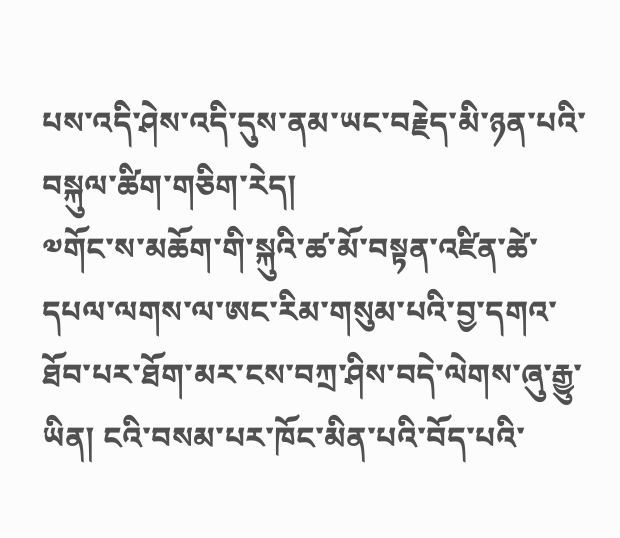པས་འདི་ཤེས་འདི་དུས་ནམ་ཡང་བརྗེད་མི་ཉན་པའི་བསྐུལ་ཚིག་གཅིག་རེད།
༧གོང་ས་མཆོག་གི་སྐུའི་ཚ་མོ་བསྟན་འཛིན་ཚེ་དཔལ་ལགས་ལ་ཨང་རིམ་གསུམ་པའི་བྱ་དགའ་ཐོབ་པར་ཐོག་མར་ངས་བཀྲ་ཤིས་བདེ་ལེགས་ཞུ་རྒྱུ་ཡིན། ངའི་བསམ་པར་ཁོང་མིན་པའི་བོད་པའི་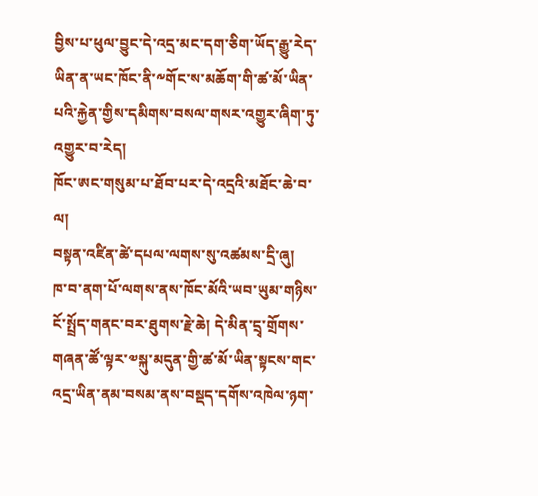བྱིས་པ་ཕུལ་བྱུང་དེ་འདྲ་མང་དག་ཅིག་ཡོད་རྒྱུ་རེད་ཡིན་ན་ཡང་ཁོང་ནི་༸གོང་ས་མཆོག་གི་ཚ་མོ་ཡིན་པའི་རྐྱེན་གྱིས་དམིགས་བསལ་གསར་འགྱུར་ཞིག་ཏུ་འགྱུར་བ་རེད།
ཁོང་ཨང་གསུམ་པ་ཐོབ་པར་དེ་འདྲའི་མཐོང་ཆེ་བ་ལ།
བསྟན་འཛིན་ཚེ་དཔལ་ལགས་སུ་འཚམས་དྲི་ཞུ།
ཁ་བ་ནག་པོ་ལགས་ནས་ཁོང་མོའི་ཡབ་ཡུམ་གཉིས་ངོ་སྤྲོད་གནང་བར་ཐུགས་རྗེ་ཆེ། དེ་མིན་དྲྭ་གྲོགས་གཞན་ཚོ་ལྟར་༧སྐུ་མདུན་གྱི་ཚ་མོ་ཡིན་སྟངས་གང་འདྲ་ཡིན་ནམ་བསམ་ནས་བསྡད་དགོས་འཁེལ་ཉག་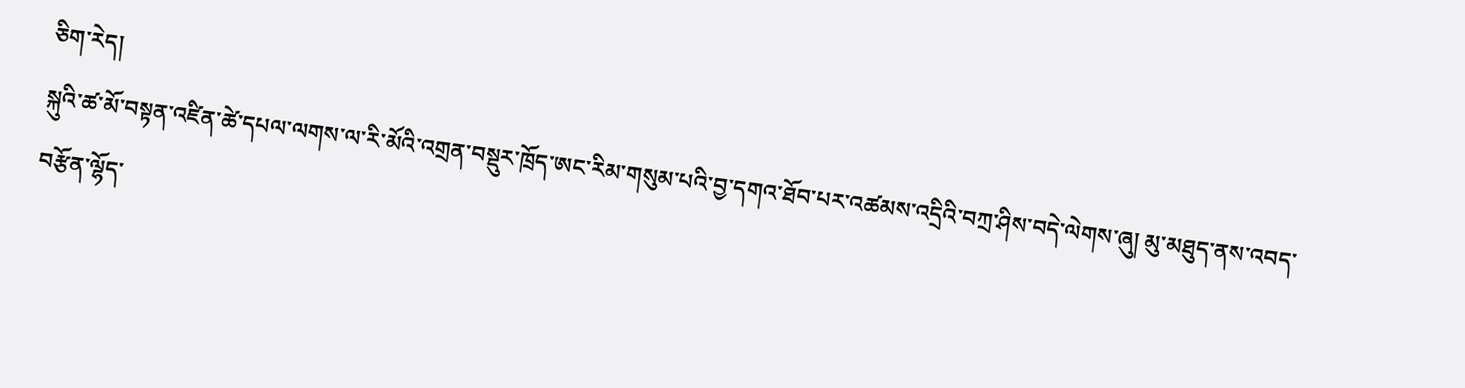ཅིག་རེད།
སྐུའི་ཚ་མོ་བསྟན་འཛིན་ཚེ་དཔལ་ལགས་ལ་རི་མོའི་འགྲན་བསྡུར་ཁྲོད་ཨང་རིམ་གསུམ་པའི་བྱ་དགའ་ཐོབ་པར་འཚམས་འདྲིའི་བཀྲ་ཤིས་བདེ་ལེགས་ཞུ། མུ་མཐུད་ནས་འབད་བརྩོན་ལྷོད་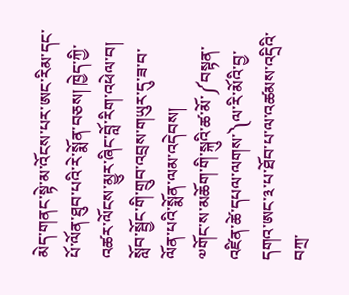མེད་གནང་སྟེ་མ་འོངས་པར་ཨང་རིམ་དང་པོ་ལོན་ཐུབ་པའི་རེ་སྨོན་བཅས། ཁྱེད་ཀྱི་འཚར་ལོངས་མྱུར་ཞིང་བློ་རིག་འཕེལ་བ། སློབ་སྦྱོང་གི་གྲུབ་འབྲས་གཡུར་དུ་ཟ་བ་ལོན་པའི་སྨོན་ལམ་འདེབས།
༧གོང་ས་མཆོག་གི་སྐུའི་ཚ་མོ་༼བསྟན་འཛིན་ཚེ་དཔལ་ལགས་༽ལ་རི་མོའི་བྱ་དགའ་ཨང་༣་པ་ཐོབ་པ་ལ་འཚམས་འདྲིའི་བཀྲ་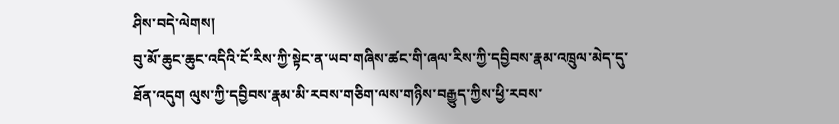ཤིས་བདེ་ལེགས།
བུ་མོ་ཆུང་ཆུང་འདིའི་ངོ་རིས་ཀྱི་སྟེང་ན་ཡབ་གཞིས་ཚང་གི་ཞལ་རིས་ཀྱི་དབྱིབས་རྣམ་འཁྲུལ་མེད་དུ་ཐོན་འདུག ལུས་ཀྱི་དབྱིབས་རྣམ་མི་རབས་གཅིག་ལས་གཉིས་བརྒྱུད་ཀྱིས་ཕྱི་རབས་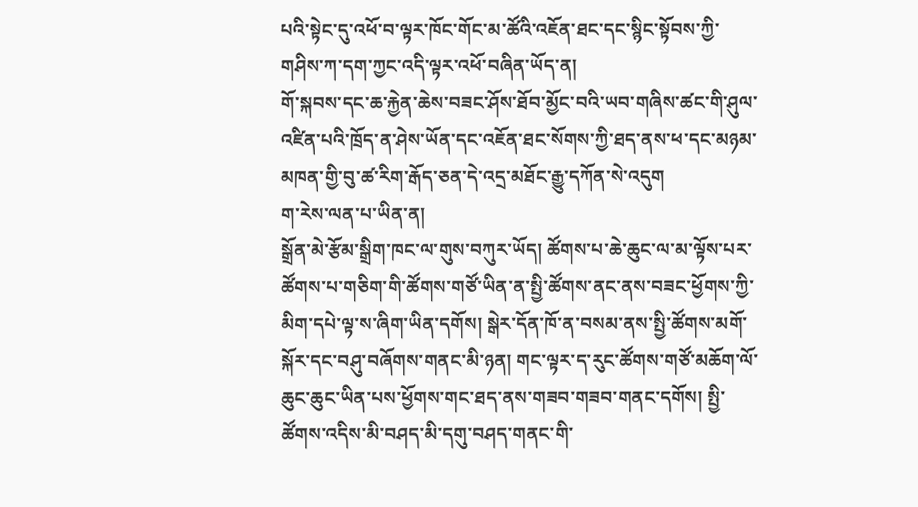པའི་སྟེང་དུ་འཕོ་བ་ལྟར་ཁོང་གོང་མ་ཚོའི་འཇོན་ཐང་དང་སྙིང་སྟོབས་ཀྱི་གཤིས་ཀ་དག་ཀྱང་འདི་ལྟར་འཕོ་བཞིན་ཡོད་ན།
གོ་སྐབས་དང་ཆ་རྐྱེན་ཆེས་བཟང་ཤོས་ཐོབ་མྱོང་བའི་ཡབ་གཞིས་ཚང་གི་ཤུལ་འཛིན་པའི་ཁྲོད་ན་ཤེས་ཡོན་དང་འཇོན་ཐང་སོགས་ཀྱི་ཐད་ནས་ཕ་དང་མཉམ་མཁན་གྱི་བུ་ཚ་རིག་རྒོད་ཅན་དེ་འདྲ་མཐོང་རྒྱུ་དཀོན་སེ་འདུག
ག་རེས་ལན་པ་ཡིན་ན།
སྒྲོན་མེ་རྩོམ་སྒྲིག་ཁང་ལ་གུས་བཀུར་ཡོད། ཚོགས་པ་ཆེ་ཆུང་ལ་མ་ལྟོས་པར་ཚོགས་པ་གཅིག་གི་ཚོགས་གཙོ་ཡིན་ན་སྤྱི་ཚོགས་ནང་ནས་བཟང་ཕྱོགས་ཀྱི་མིག་དཔེ་ལྟ་ས་ཞིག་ཡིན་དགོས། སྒེར་དོན་ཁོ་ན་བསམ་ནས་སྤྱི་ཚོགས་མགོ་སྐོར་དང་བཤུ་བཞོགས་གནང་མི་ཉན། གང་ལྟར་ད་རུང་ཚོགས་གཙོ་མཆོག་ལོ་ཆུང་ཆུང་ཡིན་པས་ཕྱོགས་གང་ཐད་ནས་གཟབ་གཟབ་གནང་དགོས། སྤྱི་ཚོགས་འདིས་མི་བཤད་མི་དགུ་བཤད་གནང་གི་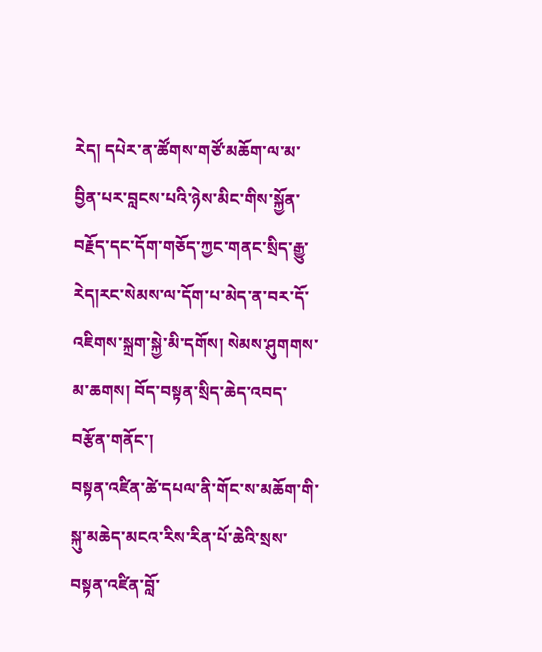རེད། དཔེར་ན་ཚོགས་གཙོ་མཆོག་ལ་མ་བྱིན་པར་བླངས་པའི་ཉེས་མིང་གིས་སྐྱོན་བརྗོད་དང་དོག་གཅོད་ཀྱང་གནང་སྲིད་རྒྱུ་རེད།རང་སེམས་ལ་དོག་པ་མེད་ན་བར་དོ་འཇིགས་སྐྲག་སྐྱེ་མི་དགོས། སེམས་ཤུགགས་མ་ཆགས། བོད་བསྟན་སྲིད་ཆེད་འབད་བརྩོན་གནོང་།
བསྟན་འཛིན་ཚེ་དཔལ་ནི་གོང་ས་མཆོག་གི་སྐུ་མཆེད་མངའ་རིས་རིན་པོ་ཆེའི་སྲས་བསྟན་འཛིན་བློ་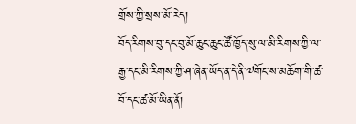གྲོས་ཀྱི་སྲས་མོ་རེད།
བོད་རིགས་བུ་དང་བུ་མོ་ཆུང་ཆུང་ཚོ་ཁྱོད་སུ་ལ་མི་རིགས་ཀྱི་ལ་རྒྱ་དང་མི་རིགས་ཀྱི་ཤ་ཞེན་ཡོད་ན་དེ་ནི་༧གོང་ས་མཆོག་གི་ཚ་བོ་དང་ཚ་མོ་ཡིན་ནོ།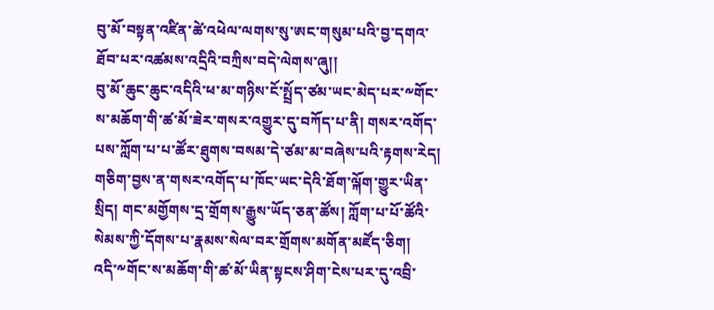བུ་མོ་བསྟན་འཛིན་ཚེ་འཕེལ་ལགས་སུ་ཨང་གསུམ་པའི་བྱ་དགའ་ཐོབ་པར་འཚམས་འདྲིའི་བཀྲིས་བདེ་ལེགས་ཞུ།།
བུ་མོ་ཆུང་ཆུང་འདིའི་ཕ་མ་གཉིས་ངོ་སྤྲོད་ཙམ་ཡང་མེད་པར་༸གོང་ས་མཆོག་གི་ཚ་མོ་ཟེར་གསར་འགྱུར་དུ་བཀོད་པ་ནི། གསར་འགོད་པས་ཀློག་པ་པ་ཚོར་ཐུགས་བསམ་དེ་ཙམ་མ་བཞེས་པའི་རྟགས་རེད།
གཅིག་བྱས་ན་གསར་འགོད་པ་ཁོང་ཡང་དེའི་ཐོག་ལྐོག་གྱུར་ཡིན་སྲིད། གང་མགྱོགས་དྲ་གྲོགས་རྒྱུས་ཡོད་ཅན་ཚོས། ཀློག་པ་པོ་ཚོའི་སེམས་ཀྱི་དོགས་པ་རྣམས་སེལ་བར་གྲོགས་མགོན་མཛོད་ཅིག།
འདི་༸གོང་ས་མཆོག་གི་ཚ་མོ་ཡིན་སྟངས་ཤིག་ངེས་པར་དུ་འབྲི་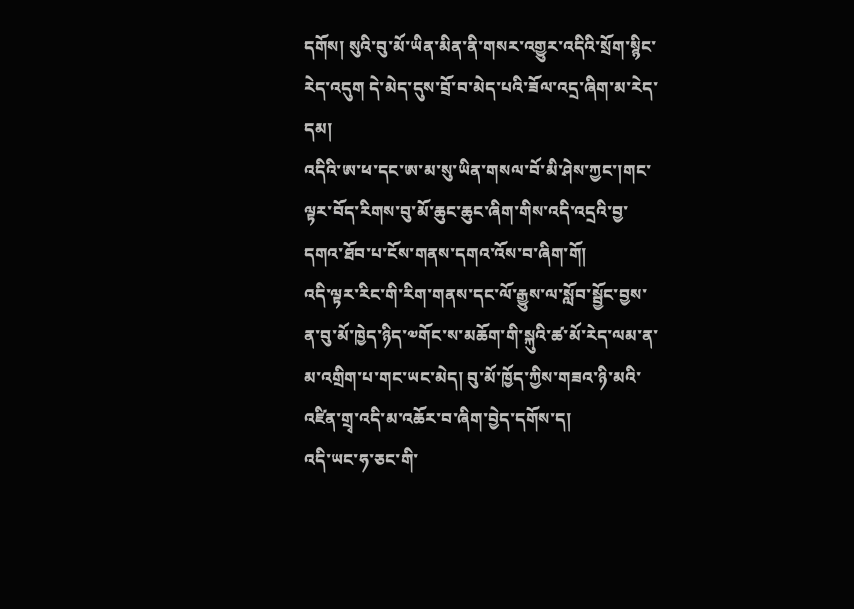དགོས། སུའི་བུ་མོ་ཡིན་མིན་ནི་གསར་འགྱུར་འདིའི་སྲོག་སྙིང་རེད་འདུག དེ་མེད་དུས་བྲོ་བ་མེད་པའི་ཟོལ་འདྲ་ཞིག་མ་རེད་དམ།
འདིའི་ཨ་ཕ་དང་ཨ་མ་སུ་ཡིན་གསལ་བོ་མི་ཤེས་ཀྱང་།གང་ལྟར་བོད་རིགས་བུ་མོ་ཆུང་ཆུང་ཞིག་གིས་འདི་འདྲའི་བྱ་དགའ་ཐོབ་པ་ངོས་གནས་དགའ་འོས་བ་ཞིག་གོ།
འདི་ལྟར་རིང་གི་རིག་གནས་དང་ལོ་རྒྱུས་ལ་སློབ་སྦྱོང་བྱས་ན་བུ་མོ་ཁྱེད་ཉིད་༧གོང་ས་མཆོག་གི་སྐུའི་ཚ་མོ་རེད་ལམ་ན་མ་འགྲིག་པ་གང་ཡང་མེད། བུ་མོ་ཁྱོད་ཀྱིས་གཟའ་ཉི་མའི་འཛིན་གྲྭ་འདི་མ་འཆོར་བ་ཞིག་བྱེད་དགོས་ད།
འདི་ཡང་ཧ་ཅང་གི་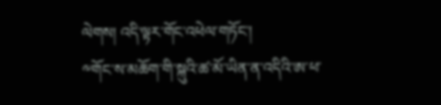ལེགས། འདི་ལྟར་གོང་འཕེལ་གཏོང་།
༸གོང་ས་མཆོག་གི་སྐུའི་ཚ་མོ་ཡིན་ན་འདིའི་ཨ་ཕ་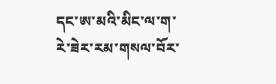དང་ཨ་མའི་མིང་ལ་ག་རེ་ཟེར་རམ་གསལ་བོར་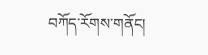བཀོད་རོགས་གནོང།